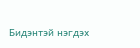Бидэнтэй нэгдэх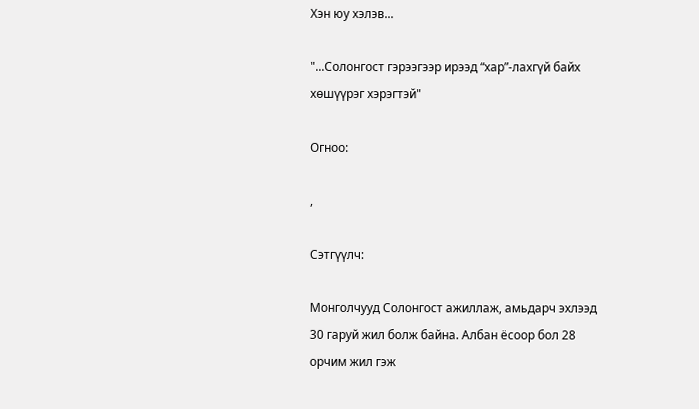Хэн юу хэлэв...

"...Солонгост гэрээгээр ирээд “хар”-лахгүй байх хөшүүрэг хэрэгтэй"

Огноо:

,

Сэтгүүлч:

Монголчууд Солонгост ажиллаж, амьдарч эхлээд 30 гаруй жил болж байна. Албан ёсоор бол 28 орчим жил гэж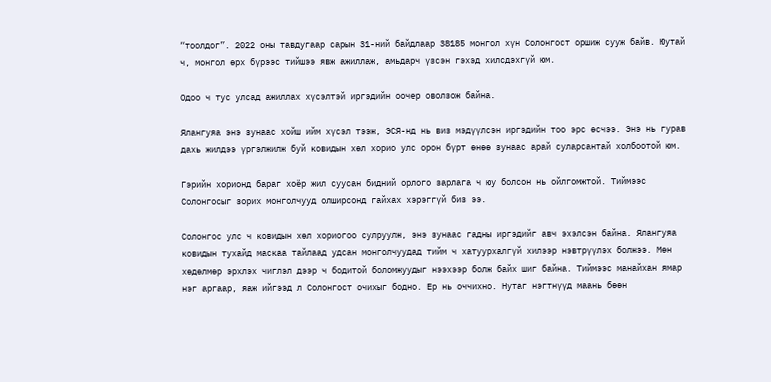“тоолдог”. 2022 оны тавдугаар сарын 31-ний байдлаар 38185 монгол хүн Солонгост оршиж сууж байв. Юутай ч, монгол өрх бүрээс тийшээ явж ажиллаж, амьдарч үзсэн гэхэд хилсдэхгүй юм.

Одоо ч тус улсад ажиллах хүсэлтэй иргэдийн оочер оволзож байна.

Ялангуяа энэ зунаас хойш ийм хүсэл тээж, ЭСЯ-нд нь виз мэдүүлсэн иргэдийн тоо эрс өсчээ. Энэ нь гурав дахь жилдээ үргэлжилж буй ковидын хөл хорио улс орон бүрт өнөө зунаас арай суларсантай холбоотой юм.

Гэрийн хорионд бараг хоёр жил суусан бидний орлого зарлага ч юу болсон нь ойлгомжтой. Тиймээс Солонгосыг зорих монголчууд олширсонд гайхах хэрэггүй биз ээ.

Солонгос улс ч ковидын хөл хориогоо сулруулж, энэ зунаас гадны иргэдийг авч эхэлсэн байна. Ялангуяа ковидын тухайд маскаа тайлаад удсан монголчуудад тийм ч хатуурхалгүй хилээр нэвтрүүлэх болжээ. Мөн хөдөлмөр эрхлэх чиглэл дээр ч бодитой боломжуудыг нээхээр болж байх шиг байна. Тиймээс манайхан ямар нэг аргаар, яаж ийгээд л Солонгост очихыг бодно. Ер нь оччихно. Нутаг нэгтнүүд маань бөөн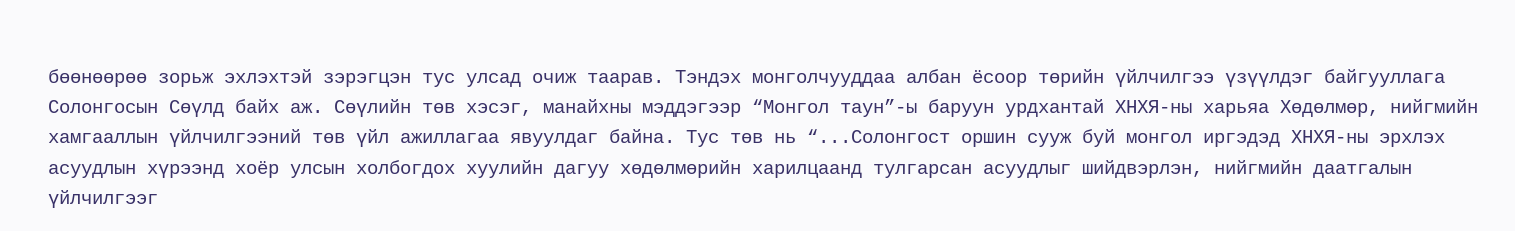бөөнөөрөө зорьж эхлэхтэй зэрэгцэн тус улсад очиж таарав. Тэндэх монголчууддаа албан ёсоор төрийн үйлчилгээ үзүүлдэг байгууллага Солонгосын Сөүлд байх аж. Сөүлийн төв хэсэг, манайхны мэддэгээр “Монгол таун”-ы баруун урдхантай ХНХЯ-ны харьяа Хөдөлмөр, нийгмийн хамгааллын үйлчилгээний төв үйл ажиллагаа явуулдаг байна. Тус төв нь “...Солонгост оршин сууж буй монгол иргэдэд ХНХЯ-ны эрхлэх асуудлын хүрээнд хоёр улсын холбогдох хуулийн дагуу хөдөлмөрийн харилцаанд тулгарсан асуудлыг шийдвэрлэн, нийгмийн даатгалын үйлчилгээг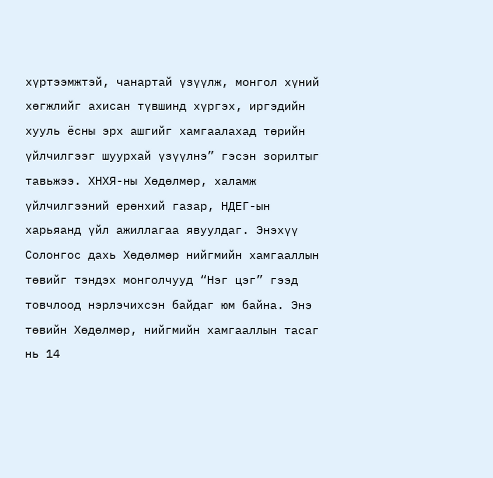хүртээмжтэй, чанартай үзүүлж, монгол хүний хөгжлийг ахисан түвшинд хүргэх, иргэдийн хууль ёсны эрх ашгийг хамгаалахад төрийн үйлчилгээг шуурхай үзүүлнэ” гэсэн зорилтыг тавьжээ. ХНХЯ-ны Хөдөлмөр, халамж үйлчилгээний ерөнхий газар, НДЕГ-ын харьяанд үйл ажиллагаа явуулдаг. Энэхүү Солонгос дахь Хөдөлмөр нийгмийн хамгааллын төвийг тэндэх монголчууд “Нэг цэг” гээд товчлоод нэрлэчихсэн байдаг юм байна. Энэ төвийн Хөдөлмөр, нийгмийн хамгааллын тасаг нь 14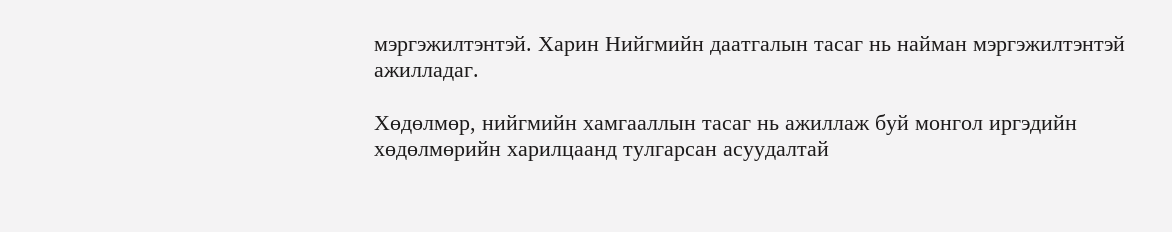мэргэжилтэнтэй. Харин Нийгмийн даатгалын тасаг нь найман мэргэжилтэнтэй ажилладаг.

Хөдөлмөр, нийгмийн хамгааллын тасаг нь ажиллаж буй монгол иргэдийн хөдөлмөрийн харилцаанд тулгарсан асуудалтай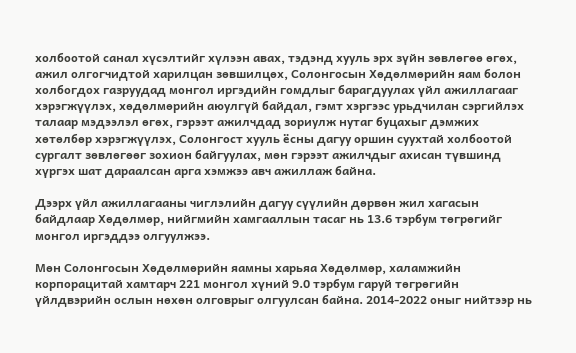холбоотой санал хүсэлтийг хүлээн авах, тэдэнд хууль эрх зүйн зөвлөгөө өгөх, ажил олгогчидтой харилцан зөвшилцөх, Солонгосын Хөдөлмөрийн яам болон холбогдох газруудад монгол иргэдийн гомдлыг барагдуулах үйл ажиллагааг хэрэгжүүлэх, хөдөлмөрийн аюулгүй байдал, гэмт хэргээс урьдчилан сэргийлэх талаар мэдээлэл өгөх, гэрээт ажилчдад зориулж нутаг буцахыг дэмжих хөтөлбөр хэрэгжүүлэх, Солонгост хууль ёсны дагуу оршин суухтай холбоотой сургалт зөвлөгөөг зохион байгуулах, мөн гэрээт ажилчдыг ахисан түвшинд хүргэх шат дараалсан арга хэмжээ авч ажиллаж байна.

Дээрх үйл ажиллагааны чиглэлийн дагуу сүүлийн дөрвөн жил хагасын байдлаар Хөдөлмөр, нийгмийн хамгааллын тасаг нь 13.6 тэрбум төгрөгийг монгол иргэддээ олгуулжээ.

Мөн Солонгосын Хөдөлмөрийн яамны харьяа Хөдөлмөр, халамжийн корпорацитай хамтарч 221 монгол хүний 9.0 тэрбум гаруй төгрөгийн үйлдвэрийн ослын нөхөн олговрыг олгуулсан байна. 2014-2022 оныг нийтээр нь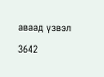аваад үзвэл 3642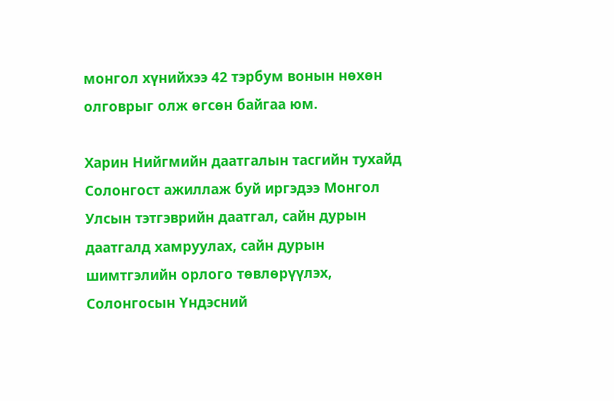монгол хүнийхээ 42 тэрбум вонын нөхөн олговрыг олж өгсөн байгаа юм.

Харин Нийгмийн даатгалын тасгийн тухайд Солонгост ажиллаж буй иргэдээ Монгол Улсын тэтгэврийн даатгал, сайн дурын даатгалд хамруулах, сайн дурын шимтгэлийн орлого төвлөрүүлэх, Солонгосын Үндэсний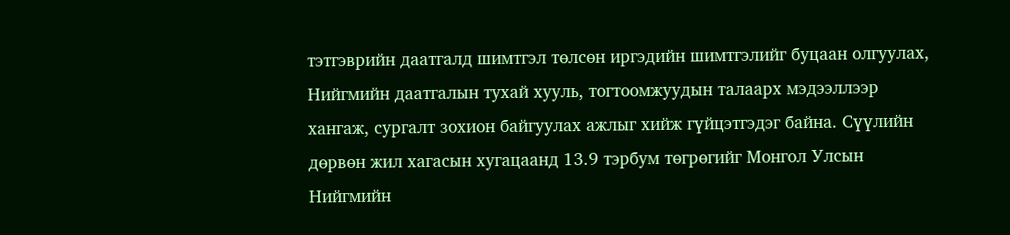тэтгэврийн даатгалд шимтгэл төлсөн иргэдийн шимтгэлийг буцаан олгуулах, Нийгмийн даатгалын тухай хууль, тогтоомжуудын талаарх мэдээллээр хангаж, сургалт зохион байгуулах ажлыг хийж гүйцэтгэдэг байна. Сүүлийн дөрвөн жил хагасын хугацаанд 13.9 тэрбум төгрөгийг Монгол Улсын Нийгмийн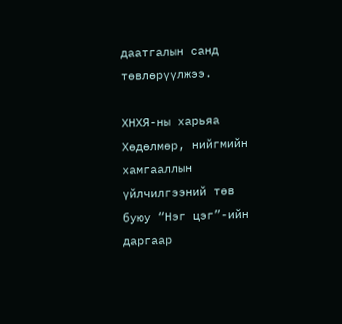даатгалын санд төвлөрүүлжээ.

ХНХЯ-ны харьяа Хөдөлмөр, нийгмийн хамгааллын үйлчилгээний төв буюу “Нэг цэг”-ийн даргаар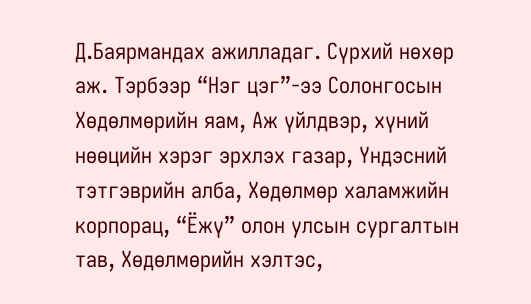Д.Баярмандах ажилладаг. Сүрхий нөхөр аж. Тэрбээр “Нэг цэг”-ээ Солонгосын Хөдөлмөрийн яам, Аж үйлдвэр, хүний нөөцийн хэрэг эрхлэх газар, Үндэсний тэтгэврийн алба, Хөдөлмөр халамжийн корпорац, “Ёжү” олон улсын сургалтын тав, Хөдөлмөрийн хэлтэс,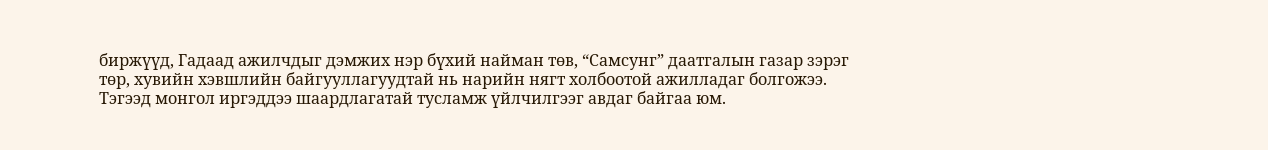биржүүд, Гадаад ажилчдыг дэмжих нэр бүхий найман төв, “Самсунг” даатгалын газар зэрэг төр, хувийн хэвшлийн байгууллагуудтай нь нарийн нягт холбоотой ажилладаг болгожээ. Тэгээд монгол иргэддээ шаардлагатай тусламж үйлчилгээг авдаг байгаа юм.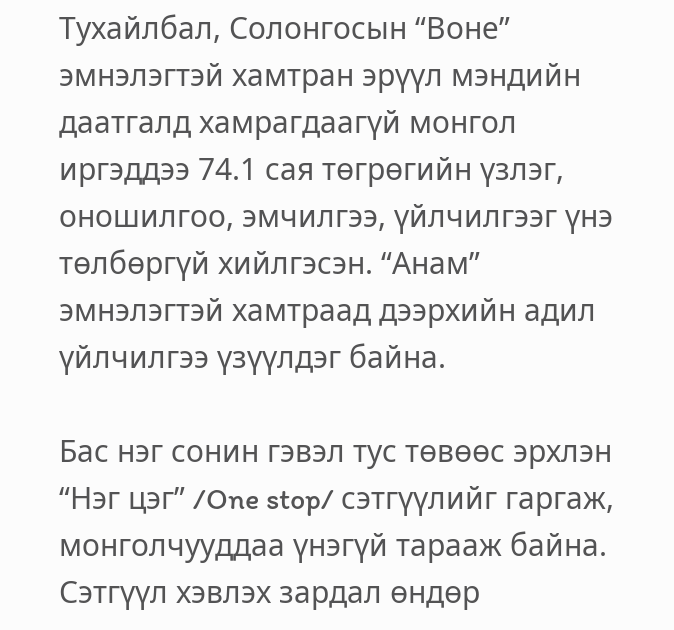Тухайлбал, Солонгосын “Воне” эмнэлэгтэй хамтран эрүүл мэндийн даатгалд хамрагдаагүй монгол иргэддээ 74.1 сая төгрөгийн үзлэг, оношилгоо, эмчилгээ, үйлчилгээг үнэ төлбөргүй хийлгэсэн. “Анам” эмнэлэгтэй хамтраад дээрхийн адил үйлчилгээ үзүүлдэг байна.

Бас нэг сонин гэвэл тус төвөөс эрхлэн “Нэг цэг” /One stop/ сэтгүүлийг гаргаж, монголчууддаа үнэгүй тарааж байна. Сэтгүүл хэвлэх зардал өндөр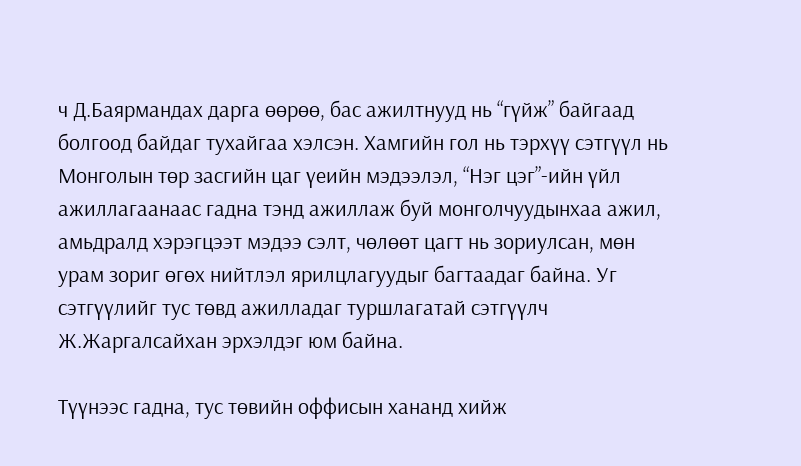ч Д.Баярмандах дарга өөрөө, бас ажилтнууд нь “гүйж” байгаад болгоод байдаг тухайгаа хэлсэн. Хамгийн гол нь тэрхүү сэтгүүл нь Монголын төр засгийн цаг үеийн мэдээлэл, “Нэг цэг”-ийн үйл ажиллагаанаас гадна тэнд ажиллаж буй монголчуудынхаа ажил, амьдралд хэрэгцээт мэдээ сэлт, чөлөөт цагт нь зориулсан, мөн урам зориг өгөх нийтлэл ярилцлагуудыг багтаадаг байна. Уг сэтгүүлийг тус төвд ажилладаг туршлагатай сэтгүүлч Ж.Жаргалсайхан эрхэлдэг юм байна.

Түүнээс гадна, тус төвийн оффисын хананд хийж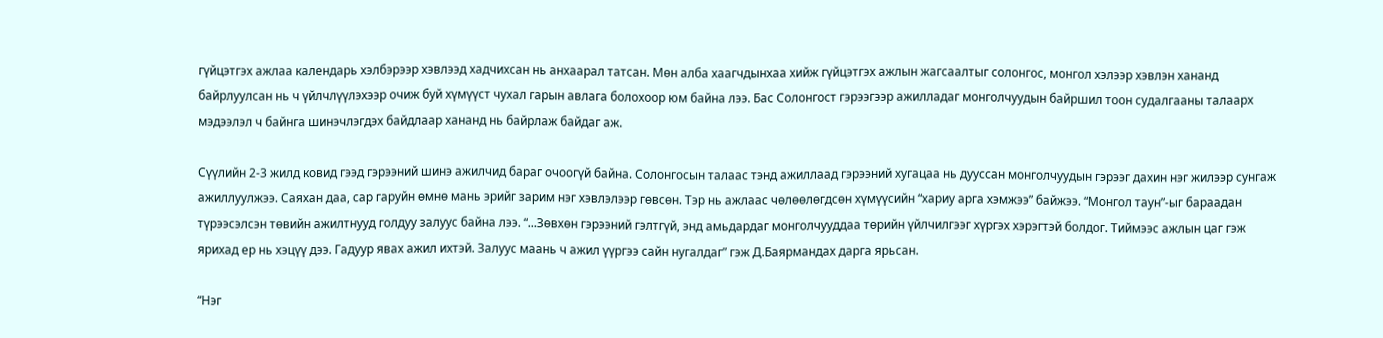гүйцэтгэх ажлаа календарь хэлбэрээр хэвлээд хадчихсан нь анхаарал татсан. Мөн алба хаагчдынхаа хийж гүйцэтгэх ажлын жагсаалтыг солонгос, монгол хэлээр хэвлэн хананд байрлуулсан нь ч үйлчлүүлэхээр очиж буй хүмүүст чухал гарын авлага болохоор юм байна лээ. Бас Солонгост гэрээгээр ажилладаг монголчуудын байршил тоон судалгааны талаарх мэдээлэл ч байнга шинэчлэгдэх байдлаар хананд нь байрлаж байдаг аж.

Сүүлийн 2-3 жилд ковид гээд гэрээний шинэ ажилчид бараг очоогүй байна. Солонгосын талаас тэнд ажиллаад гэрээний хугацаа нь дууссан монголчуудын гэрээг дахин нэг жилээр сунгаж ажиллуулжээ. Саяхан даа, сар гаруйн өмнө мань эрийг зарим нэг хэвлэлээр гөвсөн. Тэр нь ажлаас чөлөөлөгдсөн хүмүүсийн “хариу арга хэмжээ” байжээ. “Монгол таун”-ыг бараадан түрээсэлсэн төвийн ажилтнууд голдуу залуус байна лээ. “...Зөвхөн гэрээний гэлтгүй, энд амьдардаг монголчууддаа төрийн үйлчилгээг хүргэх хэрэгтэй болдог. Тиймээс ажлын цаг гэж ярихад ер нь хэцүү дээ. Гадуур явах ажил ихтэй. Залуус маань ч ажил үүргээ сайн нугалдаг” гэж Д.Баярмандах дарга ярьсан.

“Нэг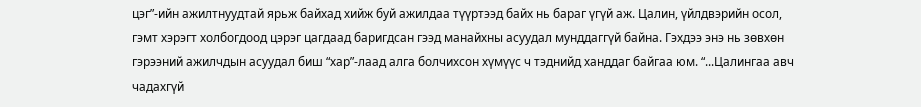цэг”-ийн ажилтнуудтай ярьж байхад хийж буй ажилдаа түүртээд байх нь бараг үгүй аж. Цалин, үйлдвэрийн осол, гэмт хэрэгт холбогдоод цэрэг цагдаад баригдсан гээд манайхны асуудал мунддаггүй байна. Гэхдээ энэ нь зөвхөн гэрээний ажилчдын асуудал биш “хар”-лаад алга болчихсон хүмүүс ч тэднийд ханддаг байгаа юм. “...Цалингаа авч чадахгүй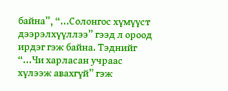байна”, “...Солонгос хүмүүст дээрэлхүүллээ” гээд л ороод ирдэг гэж байна. Тэднийг “...Чи харласан учраас хүлээж авахгүй” гэж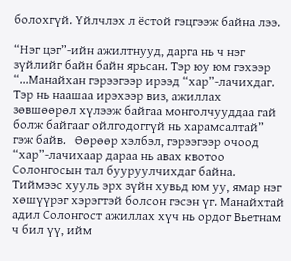болохгүй. Үйлчлэх л ёстой гэцгээж байна лээ.

“Нэг цэг”-ийн ажилтнууд, дарга нь ч нэг зүйлийг байн байн ярьсан. Тэр юу юм гэхээр “...Манайхан гэрээгээр ирээд “хар”-лачихдаг. Тэр нь наашаа ирэхээр виз, ажиллах зөвшөөрөл хүлээж байгаа монголчууддаа гай болж байгааг ойлгодоггүй нь харамсалтай” гэж байв.   Өөрөөр хэлбэл, гэрээгээр очоод “хар”-лачихаар дараа нь авах квотоо Солонгосын тал бууруулчихдаг байна. Тиймээс хууль эрх зүйн хувьд юм уу, ямар нэг хөшүүрэг хэрэгтэй болсон гэсэн үг. Манайхтай адил Солонгост ажиллах хүч нь ордог Вьетнам ч бил үү, ийм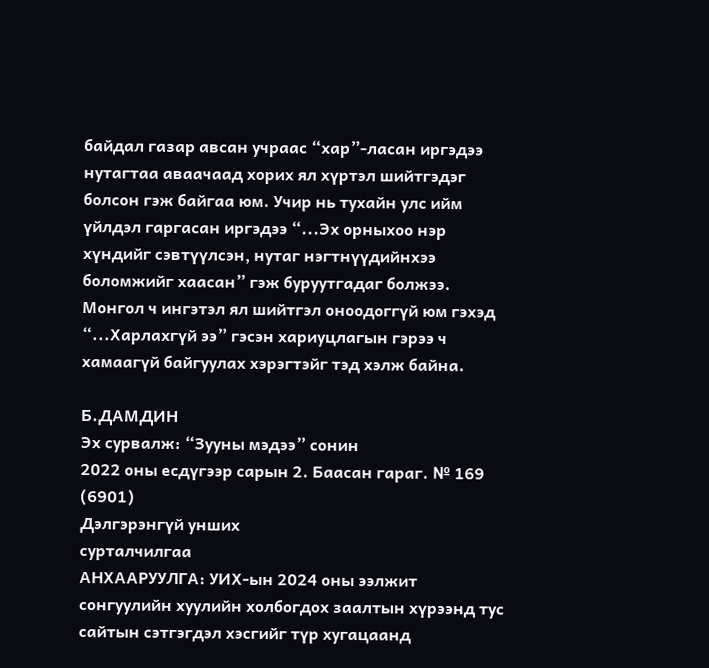байдал газар авсан учраас “хар”-ласан иргэдээ нутагтаа аваачаад хорих ял хүртэл шийтгэдэг болсон гэж байгаа юм. Учир нь тухайн улс ийм үйлдэл гаргасан иргэдээ “...Эх орныхоо нэр хүндийг сэвтүүлсэн, нутаг нэгтнүүдийнхээ боломжийг хаасан” гэж буруутгадаг болжээ. Монгол ч ингэтэл ял шийтгэл оноодоггүй юм гэхэд “...Харлахгүй ээ” гэсэн хариуцлагын гэрээ ч хамаагүй байгуулах хэрэгтэйг тэд хэлж байна.

Б.ДАМДИН
Эх сурвалж: “Зууны мэдээ” сонин
2022 оны есдүгээр сарын 2. Баасан гараг. № 169 (6901)
Дэлгэрэнгүй унших
сурталчилгаа
АНХААРУУЛГА: УИХ-ын 2024 оны ээлжит сонгуулийн хуулийн холбогдох заалтын хүрээнд тус сайтын сэтгэгдэл хэсгийг түр хугацаанд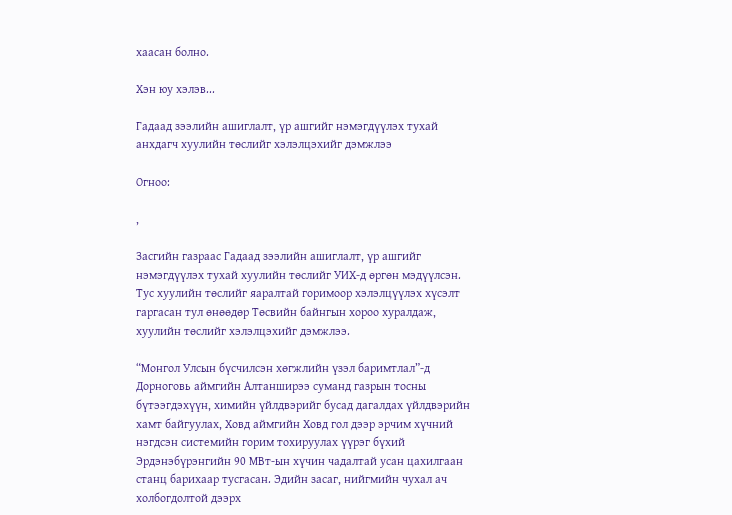хаасан болно.

Хэн юу хэлэв...

Гадаад зээлийн ашиглалт, үр ашгийг нэмэгдүүлэх тухай анхдагч хуулийн төслийг хэлэлцэхийг дэмжлээ

Огноо:

,

Засгийн газраас Гадаад зээлийн ашиглалт, үр ашгийг нэмэгдүүлэх тухай хуулийн төслийг УИХ-д өргөн мэдүүлсэн. Тус хуулийн төслийг яаралтай горимоор хэлэлцүүлэх хүсэлт гаргасан тул өнөөдөр Төсвийн байнгын хороо хуралдаж, хуулийн төслийг хэлэлцэхийг дэмжлээ.

“Монгол Улсын бүсчилсэн хөгжлийн үзэл баримтлал”-д Дорноговь аймгийн Алтанширээ суманд газрын тосны бүтээгдэхүүн, химийн үйлдвэрийг бусад дагалдах үйлдвэрийн хамт байгуулах, Ховд аймгийн Ховд гол дээр эрчим хүчний нэгдсэн системийн горим тохируулах үүрэг бүхий Эрдэнэбүрэнгийн 90 МВт-ын хүчин чадалтай усан цахилгаан станц барихаар тусгасан. Эдийн засаг, нийгмийн чухал ач холбогдолтой дээрх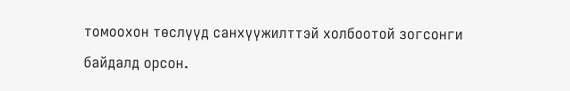томоохон төслүүд санхүүжилттэй холбоотой зогсонги байдалд орсон.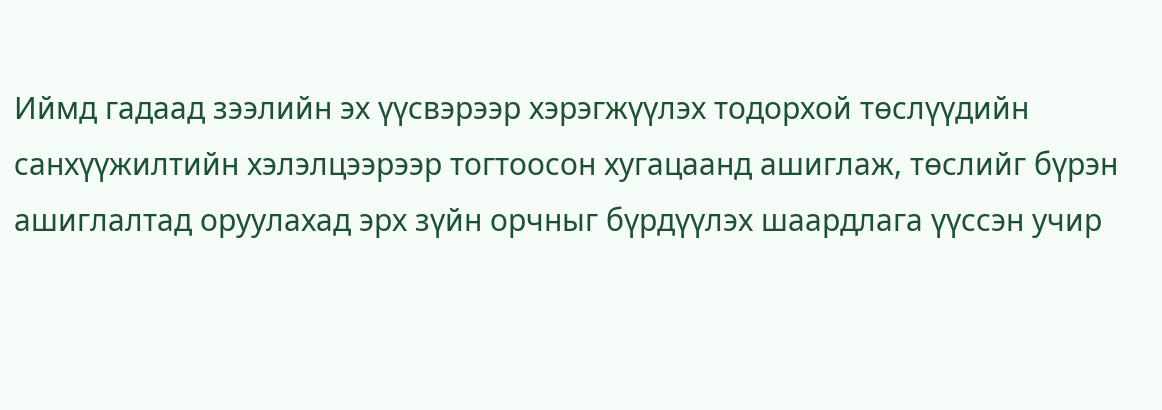Иймд гадаад зээлийн эх үүсвэрээр хэрэгжүүлэх тодорхой төслүүдийн санхүүжилтийн хэлэлцээрээр тогтоосон хугацаанд ашиглаж, төслийг бүрэн ашиглалтад оруулахад эрх зүйн орчныг бүрдүүлэх шаардлага үүссэн учир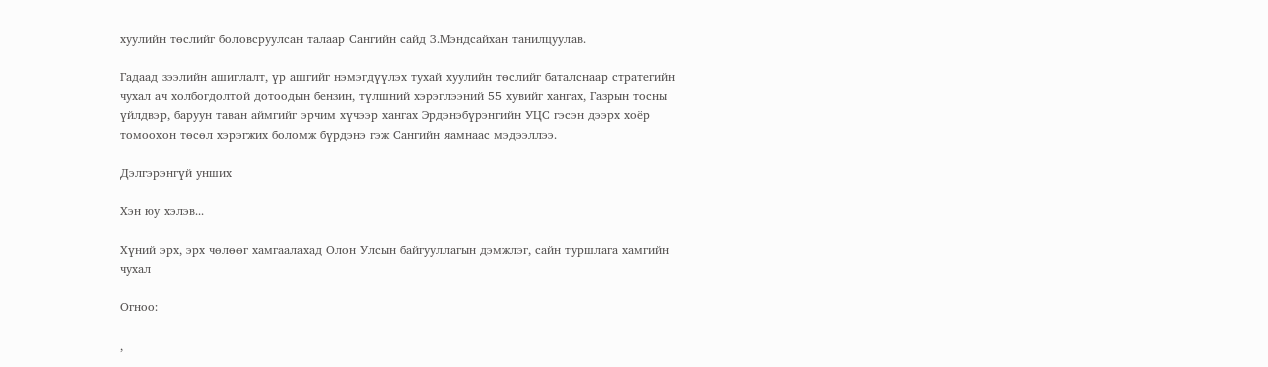хуулийн төслийг боловсруулсан талаар Сангийн сайд З.Мэндсайхан танилцуулав.

Гадаад зээлийн ашиглалт, үр ашгийг нэмэгдүүлэх тухай хуулийн төслийг баталснаар стратегийн чухал ач холбогдолтой дотоодын бензин, түлшний хэрэглээний 55 хувийг хангах, Газрын тосны үйлдвэр, баруун таван аймгийг эрчим хүчээр хангах Эрдэнэбүрэнгийн УЦС гэсэн дээрх хоёр томоохон төсөл хэрэгжих боломж бүрдэнэ гэж Сангийн яамнаас мэдээллээ.

Дэлгэрэнгүй унших

Хэн юу хэлэв...

Хүний эрх, эрх чөлөөг хамгаалахад Олон Улсын байгууллагын дэмжлэг, сайн туршлага хамгийн чухал

Огноо:

,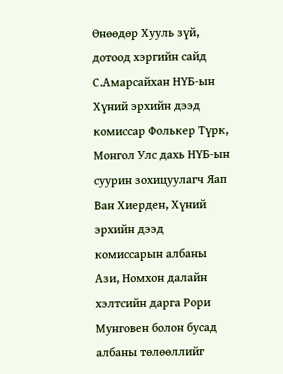Өнөөдөр Хууль зүй, дотоод хэргийн сайд С.Амарсайхан НҮБ-ын Хүний эрхийн дээд комиссар Фолькер Түрк, Монгол Улс дахь НҮБ-ын суурин зохицуулагч Яап Ван Хиерден, Хүний эрхийн дээд комиссарын албаны Ази, Номхон далайн хэлтсийн дарга Рори Мунговен болон бусад албаны төлөөллийг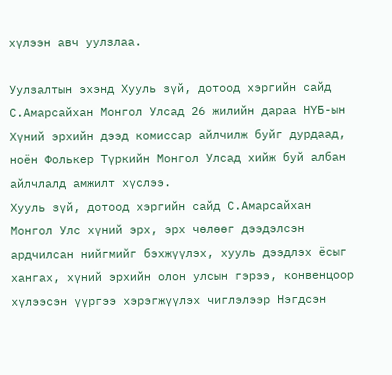хүлээн авч уулзлаа.

Уулзалтын эхэнд Хууль зүй, дотоод хэргийн сайд С.Амарсайхан Монгол Улсад 26 жилийн дараа НҮБ-ын Хүний эрхийн дээд комиссар айлчилж буйг дурдаад, ноён Фолькер Түркийн Монгол Улсад хийж буй албан айлчлалд амжилт хүслээ.
Хууль зүй, дотоод хэргийн сайд С.Амарсайхан Монгол Улс хүний эрх, эрх чөлөөг дээдэлсэн ардчилсан нийгмийг бэхжүүлэх, хууль дээдлэх ёсыг хангах, хүний эрхийн олон улсын гэрээ, конвенцоор хүлээсэн үүргээ хэрэгжүүлэх чиглэлээр Нэгдсэн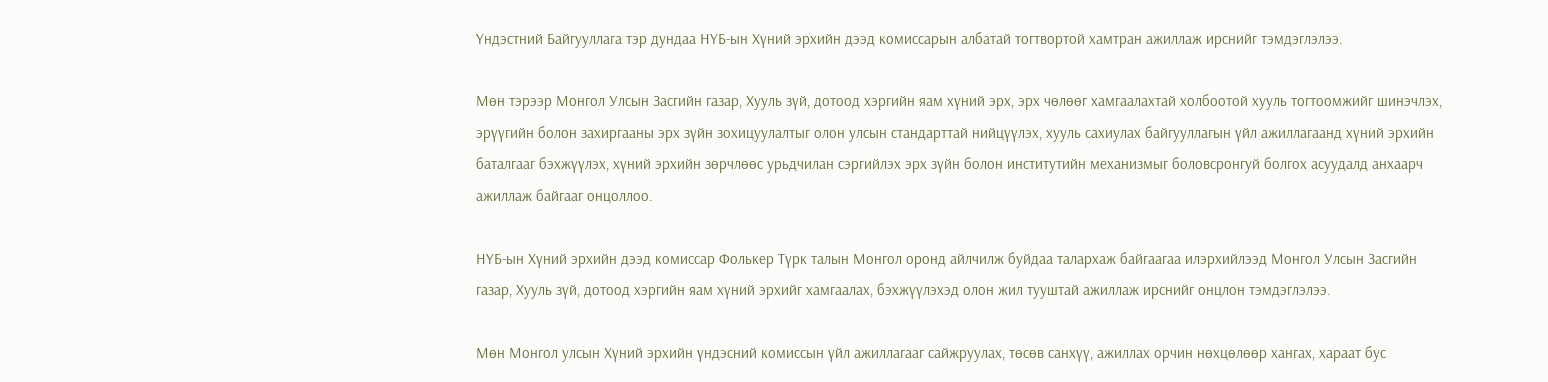Үндэстний Байгууллага тэр дундаа НҮБ-ын Хүний эрхийн дээд комиссарын албатай тогтвортой хамтран ажиллаж ирснийг тэмдэглэлээ.

Мөн тэрээр Монгол Улсын Засгийн газар, Хууль зүй, дотоод хэргийн яам хүний эрх, эрх чөлөөг хамгаалахтай холбоотой хууль тогтоомжийг шинэчлэх, эрүүгийн болон захиргааны эрх зүйн зохицуулалтыг олон улсын стандарттай нийцүүлэх, хууль сахиулах байгууллагын үйл ажиллагаанд хүний эрхийн баталгааг бэхжүүлэх, хүний эрхийн зөрчлөөс урьдчилан сэргийлэх эрх зүйн болон институтийн механизмыг боловсронгуй болгох асуудалд анхаарч ажиллаж байгааг онцоллоо.

НҮБ-ын Хүний эрхийн дээд комиссар Фолькер Түрк талын Монгол оронд айлчилж буйдаа талархаж байгаагаа илэрхийлээд Монгол Улсын Засгийн газар, Хууль зүй, дотоод хэргийн яам хүний эрхийг хамгаалах, бэхжүүлэхэд олон жил тууштай ажиллаж ирснийг онцлон тэмдэглэлээ.

Мөн Монгол улсын Хүний эрхийн үндэсний комиссын үйл ажиллагааг сайжруулах, төсөв санхүү, ажиллах орчин нөхцөлөөр хангах, хараат бус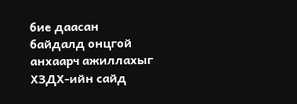бие даасан байдалд онцгой анхаарч ажиллахыг ХЗДХ-ийн сайд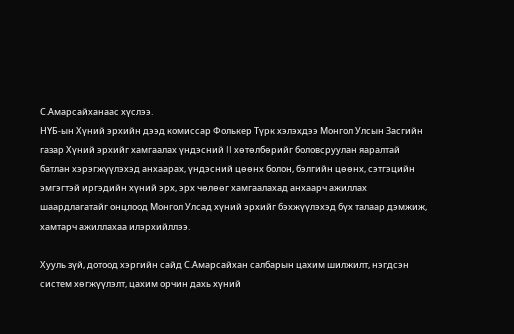С.Амарсайханаас хүслээ.
НҮБ-ын Хүний эрхийн дээд комиссар Фолькер Түрк хэлэхдээ Монгол Улсын Засгийн газар Хүний эрхийг хамгаалах үндэсний II хөтөлбөрийг боловсруулан яаралтай батлан хэрэгжүүлэхэд анхаарах, үндэсний цөөнх болон, бэлгийн цөөнх, сэтгэцийн эмгэгтэй иргэдийн хүний эрх, эрх чөлөөг хамгаалахад анхаарч ажиллах шаардлагатайг онцлоод Монгол Улсад хүний эрхийг бэхжүүлэхэд бүх талаар дэмжиж, хамтарч ажиллахаа илэрхийллээ.

Хууль зүй, дотоод хэргийн сайд С.Амарсайхан салбарын цахим шилжилт, нэгдсэн систем хөгжүүлэлт, цахим орчин дахь хүний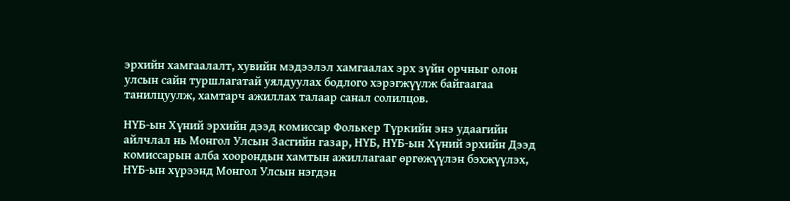эрхийн хамгаалалт, хувийн мэдээлэл хамгаалах эрх зүйн орчныг олон улсын сайн туршлагатай уялдуулах бодлого хэрэгжүүлж байгаагаа танилцуулж, хамтарч ажиллах талаар санал солилцов.

НҮБ-ын Хүний эрхийн дээд комиссар Фолькер Түркийн энэ удаагийн айлчлал нь Монгол Улсын Засгийн газар, НҮБ, НҮБ-ын Хүний эрхийн Дээд комиссарын алба хоорондын хамтын ажиллагааг өргөжүүлэн бэхжүүлэх, НҮБ-ын хүрээнд Монгол Улсын нэгдэн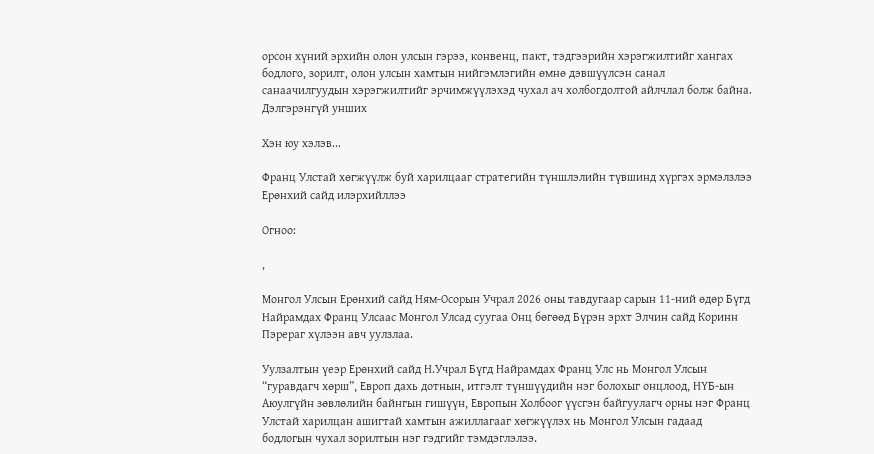орсон хүний эрхийн олон улсын гэрээ, конвенц, пакт, тэдгээрийн хэрэгжилтийг хангах бодлого, зорилт, олон улсын хамтын нийгэмлэгийн өмнө дэвшүүлсэн санал санаачилгуудын хэрэгжилтийг эрчимжүүлэхэд чухал ач холбогдолтой айлчлал болж байна.
Дэлгэрэнгүй унших

Хэн юу хэлэв...

Франц Улстай хөгжүүлж буй харилцааг стратегийн түншлэлийн түвшинд хүргэх эрмэлзлээ Ерөнхий сайд илэрхийллээ

Огноо:

,

Монгол Улсын Ерөнхий сайд Ням-Осорын Учрал 2026 оны тавдугаар сарын 11-ний өдөр Бүгд Найрамдах Франц Улсаас Монгол Улсад суугаа Онц бөгөөд Бүрэн эрхт Элчин сайд Коринн Пэрераг хүлээн авч уулзлаа.

Уулзалтын үеэр Ерөнхий сайд Н.Учрал Бүгд Найрамдах Франц Улс нь Монгол Улсын “гуравдагч хөрш”, Европ дахь дотнын, итгэлт түншүүдийн нэг болохыг онцлоод, НҮБ-ын Аюулгүйн зөвлөлийн байнгын гишүүн, Европын Холбоог үүсгэн байгуулагч орны нэг Франц Улстай харилцан ашигтай хамтын ажиллагааг хөгжүүлэх нь Монгол Улсын гадаад бодлогын чухал зорилтын нэг гэдгийг тэмдэглэлээ.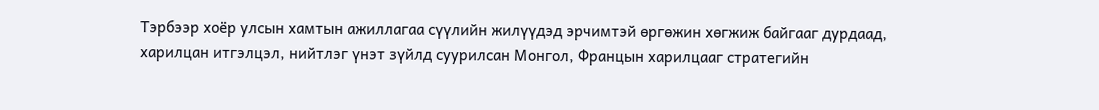Тэрбээр хоёр улсын хамтын ажиллагаа сүүлийн жилүүдэд эрчимтэй өргөжин хөгжиж байгааг дурдаад, харилцан итгэлцэл, нийтлэг үнэт зүйлд суурилсан Монгол, Францын харилцааг стратегийн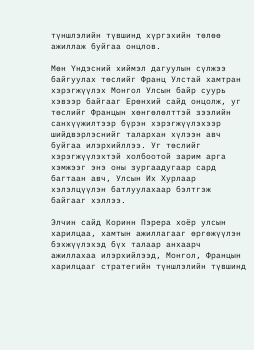түншлэлийн түвшинд хүргэхийн төлөө ажиллаж буйгаа онцлов.

Мөн Үндэсний хиймэл дагуулын сүлжээ байгуулах төслийг Франц Улстай хамтран хэрэгжүүлэх Монгол Улсын байр суурь хэвээр байгааг Ерөнхий сайд онцолж, уг төслийг Францын хөнгөлөлттэй зээлийн санхүүжилтээр бүрэн хэрэгжүүлэхээр шийдвэрлэснийг талархан хүлээн авч буйгаа илэрхийллээ. Уг төслийг хэрэгжүүлэхтэй холбоотой зарим арга хэмжээг энэ оны зургаадугаар сард багтаан авч, Улсын Их Хурлаар хэлэлцүүлэн батлуулахаар бэлтгэж байгааг хэллээ.

Элчин сайд Коринн Пэрера хоёр улсын харилцаа, хамтын ажиллагааг өргөжүүлэн бэхжүүлэхэд бүх талаар анхаарч ажиллахаа илэрхийлээд, Монгол, Францын харилцааг стратегийн түншлэлийн түвшинд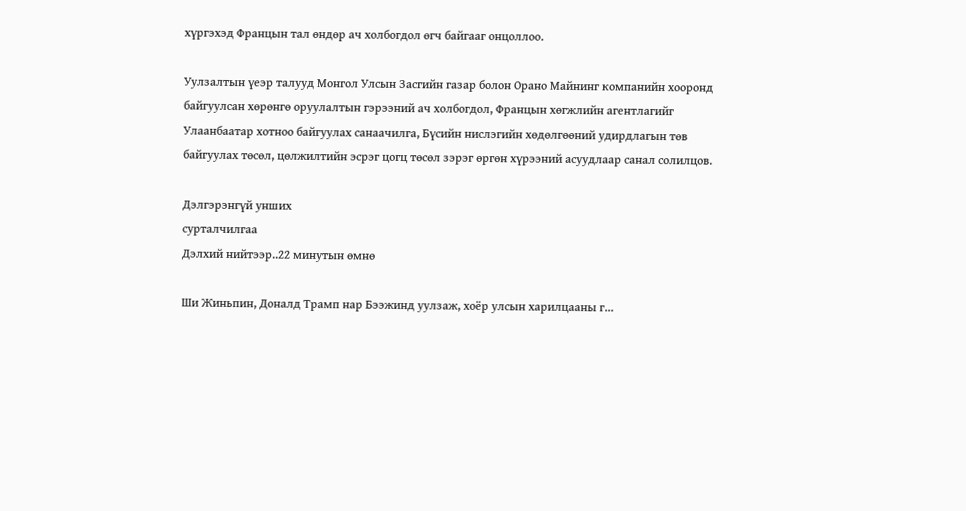хүргэхэд Францын тал өндөр ач холбогдол өгч байгааг онцоллоо.

Уулзалтын үеэр талууд Монгол Улсын Засгийн газар болон Орано Майнинг компанийн хооронд байгуулсан хөрөнгө оруулалтын гэрээний ач холбогдол, Францын хөгжлийн агентлагийг Улаанбаатар хотноо байгуулах санаачилга, Бүсийн нислэгийн хөдөлгөөний удирдлагын төв байгуулах төсөл, цөлжилтийн эсрэг цогц төсөл зэрэг өргөн хүрээний асуудлаар санал солилцов.

Дэлгэрэнгүй унших
сурталчилгаа
Дэлхий нийтээр..22 минутын өмнө

Ши Жиньпин, Доналд Трамп нар Бээжинд уулзаж, хоёр улсын харилцааны г...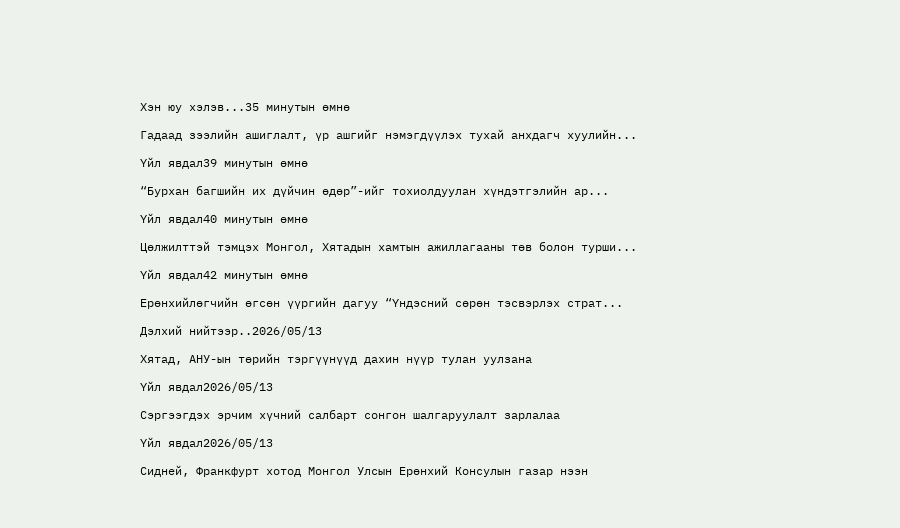Хэн юу хэлэв...35 минутын өмнө

Гадаад зээлийн ашиглалт, үр ашгийг нэмэгдүүлэх тухай анхдагч хуулийн...

Үйл явдал39 минутын өмнө

“Бурхан багшийн их дүйчин өдөр”-ийг тохиолдуулан хүндэтгэлийн ар...

Үйл явдал40 минутын өмнө

Цөлжилттэй тэмцэх Монгол, Хятадын хамтын ажиллагааны төв болон турши...

Үйл явдал42 минутын өмнө

Ерөнхийлөгчийн өгсөн үүргийн дагуу “Үндэсний сөрөн тэсвэрлэх страт...

Дэлхий нийтээр..2026/05/13

Хятад, АНУ-ын төрийн тэргүүнүүд дахин нүүр тулан уулзана

Үйл явдал2026/05/13

Сэргээгдэх эрчим хүчний салбарт сонгон шалгаруулалт зарлалаа

Үйл явдал2026/05/13

Сидней, Франкфурт хотод Монгол Улсын Ерөнхий Консулын газар нээн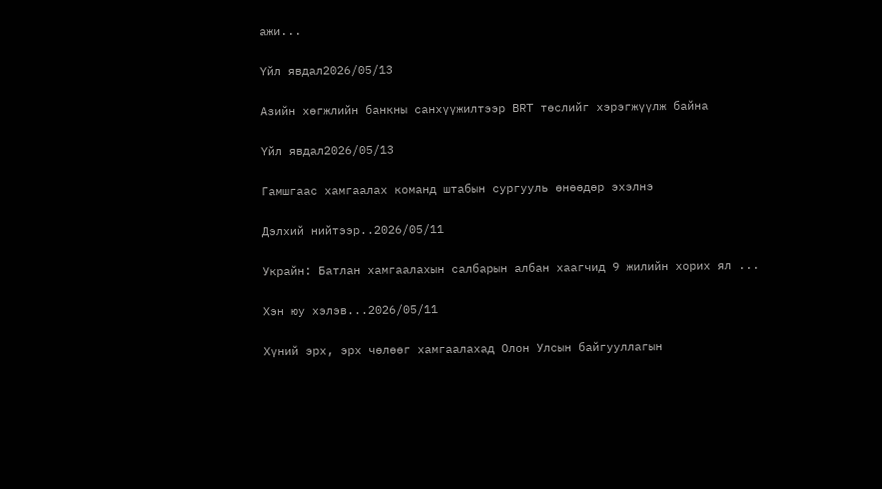ажи...

Үйл явдал2026/05/13

Азийн хөгжлийн банкны санхүүжилтээр BRT төслийг хэрэгжүүлж байна

Үйл явдал2026/05/13

Гамшгаас хамгаалах команд штабын сургууль өнөөдөр эхэлнэ

Дэлхий нийтээр..2026/05/11

Украйн: Батлан хамгаалахын салбарын албан хаагчид 9 жилийн хорих ял ...

Хэн юу хэлэв...2026/05/11

Хүний эрх, эрх чөлөөг хамгаалахад Олон Улсын байгууллагын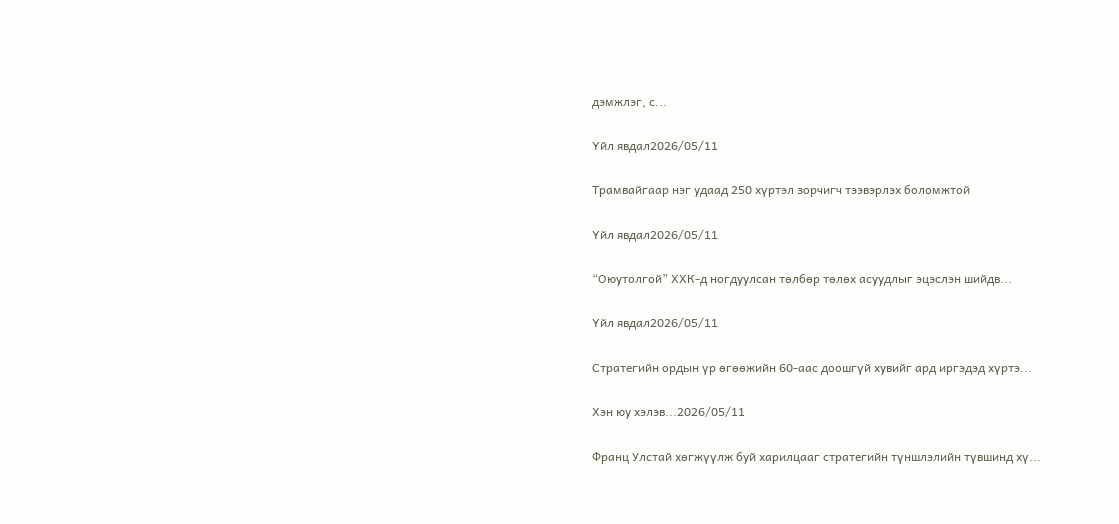дэмжлэг, с...

Үйл явдал2026/05/11

Трамвайгаар нэг удаад 250 хүртэл зорчигч тээвэрлэх боломжтой

Үйл явдал2026/05/11

“Оюутолгой” ХХК-д ногдуулсан төлбөр төлөх асуудлыг эцэслэн шийдв...

Үйл явдал2026/05/11

Стратегийн ордын үр өгөөжийн 60-аас доошгүй хувийг ард иргэдэд хүртэ...

Хэн юу хэлэв...2026/05/11

Франц Улстай хөгжүүлж буй харилцааг стратегийн түншлэлийн түвшинд хү...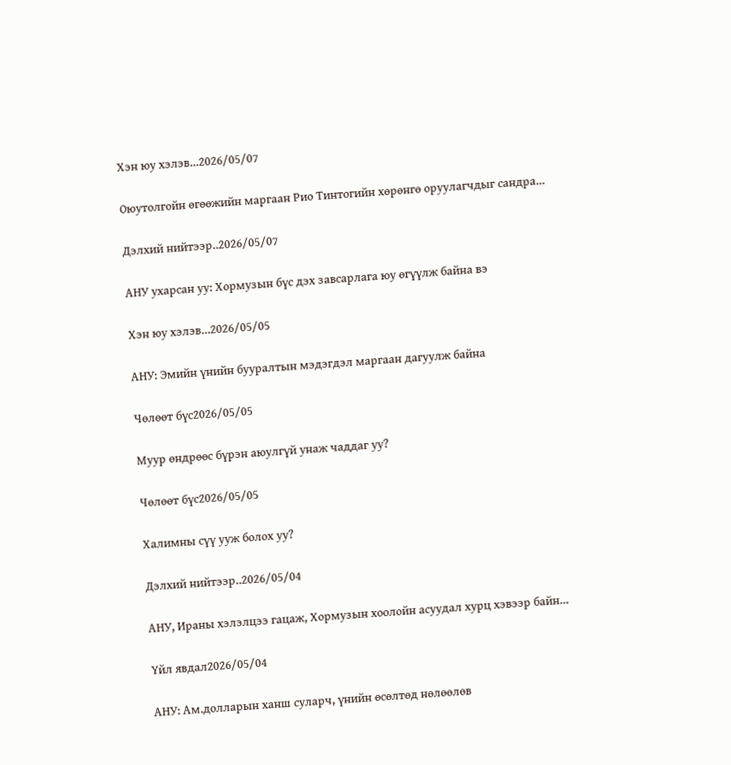Хэн юу хэлэв...2026/05/07

Оюутолгойн өгөөжийн маргаан Рио Тинтогийн хөрөнгө оруулагчдыг сандра...

Дэлхий нийтээр..2026/05/07

АНУ ухарсан уу: Хормузын бүс дэх завсарлага юу өгүүлж байна вэ

Хэн юу хэлэв...2026/05/05

АНУ: Эмийн үнийн бууралтын мэдэгдэл маргаан дагуулж байна

Чөлөөт бүс2026/05/05

Муур өндрөөс бүрэн аюулгүй унаж чаддаг уу?

Чөлөөт бүс2026/05/05

Халимны сүү ууж болох уу?

Дэлхий нийтээр..2026/05/04

АНУ, Ираны хэлэлцээ гацаж, Хормузын хоолойн асуудал хурц хэвээр байн...

Үйл явдал2026/05/04

АНУ: Ам.долларын ханш суларч, үнийн өсөлтөд нөлөөлөв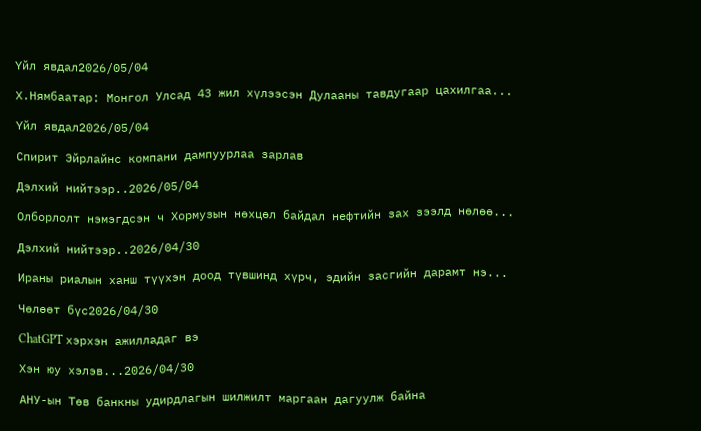Үйл явдал2026/05/04

Х.Нямбаатар: Монгол Улсад 43 жил хүлээсэн Дулааны тавдугаар цахилгаа...

Үйл явдал2026/05/04

Спирит Эйрлайнс компани дампуурлаа зарлав

Дэлхий нийтээр..2026/05/04

Олборлолт нэмэгдсэн ч Хормузын нөхцөл байдал нефтийн зах зээлд нөлөө...

Дэлхий нийтээр..2026/04/30

Ираны риалын ханш түүхэн доод түвшинд хүрч, эдийн засгийн дарамт нэ...

Чөлөөт бүс2026/04/30

ChatGPT хэрхэн ажилладаг вэ

Хэн юу хэлэв...2026/04/30

АНУ-ын Төв банкны удирдлагын шилжилт маргаан дагуулж байна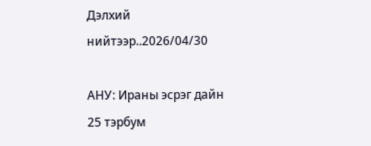Дэлхий нийтээр..2026/04/30

АНУ: Ираны эсрэг дайн 25 тэрбум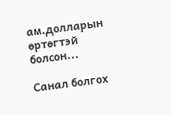ам.долларын өртөгтэй болсон...

Санал болгох